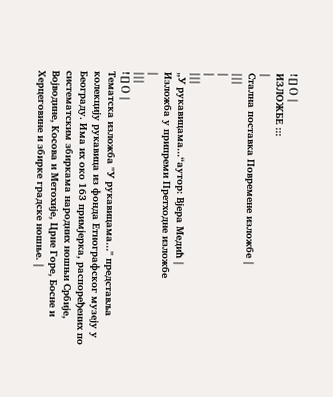![]() |
ИЗЛОЖБЕ :::
|
Стална поставка Повремене изложбе |
|||
|
|
|||
„У рукавицама...“аутор: Вјера Медић |
Изложба у припреми Претходне изложбе
|
|||
![]() |
Тематска изложба "У рукавицама..." представља колекцију рукавица из фонда Етнографског музеју у Београду. Има их око 163 примјерка, распоређених по систематским збиркама народних ношњи Србије, Војводине, Косова и Метохије, Црне Горе, Босне и Херцеговине и збирке градске ношње. |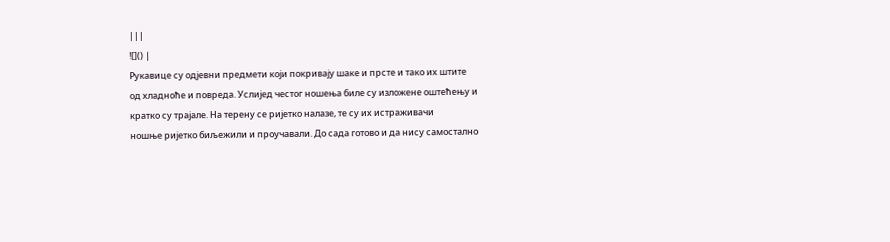|||
![]() |
Рукавице су одјевни предмети који покривају шаке и прсте и тако их штите
од хладноће и повреда. Услијед честог ношења биле су изложене оштећењу и
кратко су трајале. На терену се ријетко налазе, те су их истраживачи
ношње ријетко биљежили и проучавали. До сада готово и да нису самостално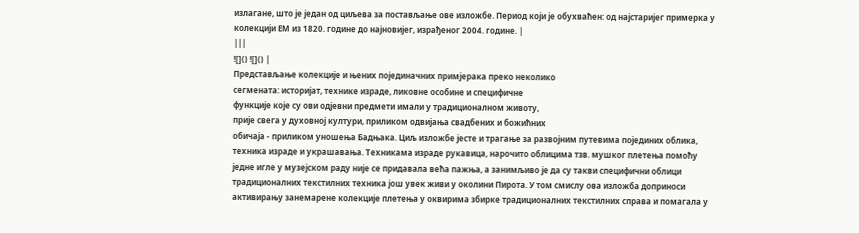излагане, што је један од циљева за постављање ове изложбе. Период који је обухваћен: од најстаријег примерка у колекцији ЕМ из 1820. године до најновијег, израђеног 2004. године. |
|||
![]() ![]() |
Представљање колекције и њених појединачних примјерака преко неколико
сегмената: историјат, технике израде, ликовне особине и специфичне
функције које су ови одјевни предмети имали у традиционалном животу,
прије свега у духовној култури, приликом одвијања свадбених и божићних
обичаја - приликом уношења Бадњака. Циљ изложбе јесте и трагање за развојним путевима појединих облика, техника израде и украшавања. Техникама израде рукавица, нарочито облицима тзв. мушког плетења помоћу једне игле у музејском раду није се придавала већа пажња, а занимљиво је да су такви специфични облици традиционалних текстилних техника још увек живи у околини Пирота. У том смислу ова изложба доприноси активирању занемарене колекције плетења у оквирима збирке традиционалних текстилних справа и помагала у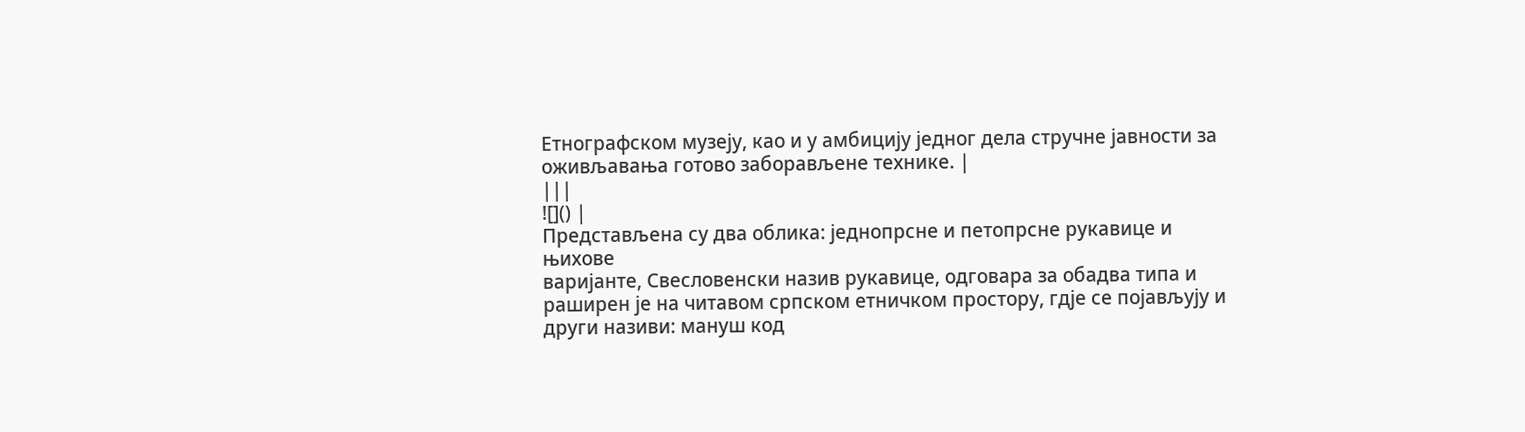Етнографском музеју, као и у амбицију једног дела стручне јавности за оживљавања готово заборављене технике. |
|||
![]() |
Представљена су два облика: једнопрсне и петопрсне рукавице и њихове
варијанте, Свесловенски назив рукавице, одговара за обадва типа и
раширен је на читавом српском етничком простору, гдје се појављују и
други називи: мануш код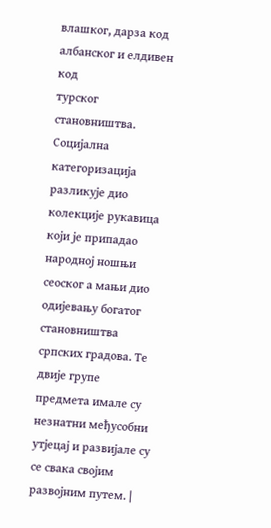влашког, дарза код албанског и елдивен код
турског становништва. Социјална категоризација разликује дио колекције рукавица који је припадао народној ношњи сеоског а мањи дио одијевању богатог становништва српских градова. Те двије групе предмета имале су незнатни међусобни утјецај и развијале су се свака својим развојним путем. |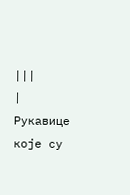|||
|
Рукавице које су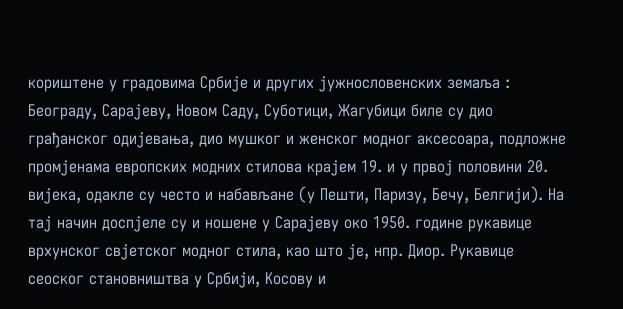кориштене у градовима Србије и других јужнословенских земаља : Београду, Сарајеву, Новом Саду, Суботици, Жагубици биле су дио грађанског одијевања, дио мушког и женског модног аксесоара, подложне промјенама европских модних стилова крајем 19. и у првој половини 20. вијека, одакле су често и набављане (у Пешти, Паризу, Бечу, Белгији). На тај начин доспјеле су и ношене у Сарајеву око 1950. године рукавице врхунског свјетског модног стила, као што је, нпр. Диор. Рукавице сеоског становништва у Србији, Косову и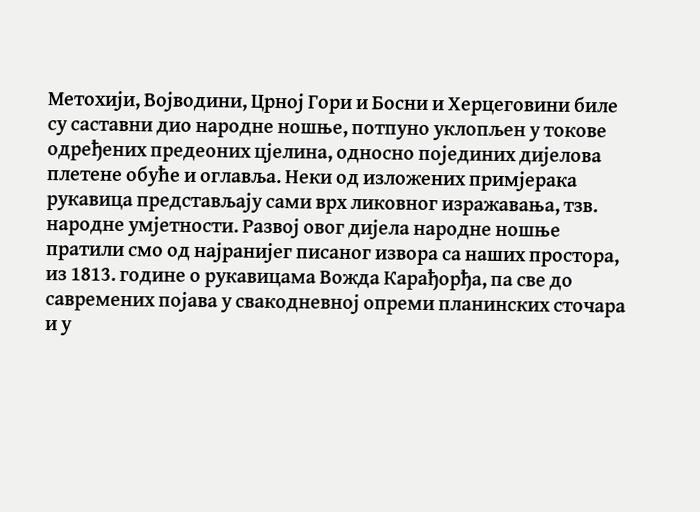Метохији, Војводини, Црној Гори и Босни и Херцеговини биле су саставни дио народне ношње, потпуно уклопљен у токове одређених предеоних цјелина, односно појединих дијелова плетене обуће и оглавља. Неки од изложених примјерака рукавица представљају сами врх ликовног изражавања, тзв. народне умјетности. Развој овог дијела народне ношње пратили смо од најранијег писаног извора са наших простора, из 1813. године о рукавицама Вожда Карађорђа, па све до савремених појава у свакодневној опреми планинских сточара и у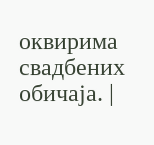оквирима свадбених обичаја. |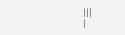|||
|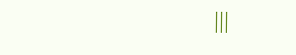|||